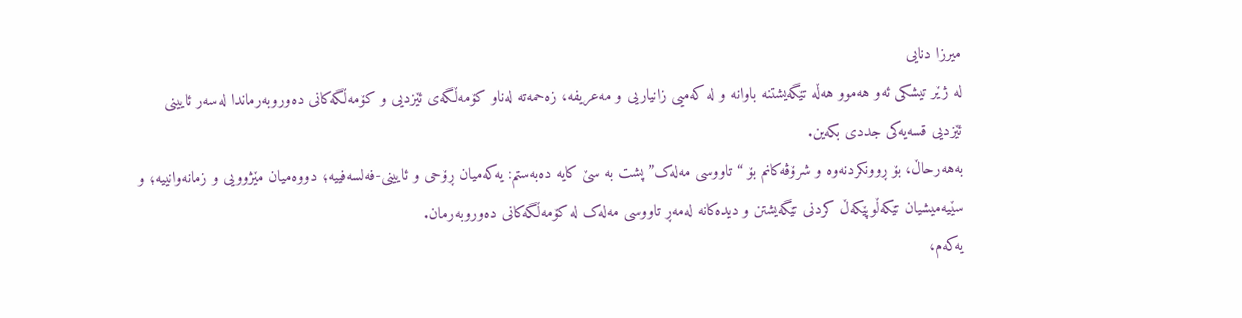میرزا دنایی
لە ژێر تیشکی ئەو هەموو هەڵە تێگەیشتنە باوانە و لە کەمیی زانیاریی و مەعریفە، زەحمەتە لەناو کۆمەڵگەی ئێزدیی و کۆمەڵگەکانی دەوروبەرماندا لەسەر ئایینی ئێزدیی قسەیەکی جددی بکەین.
بەهەرحاڵ، بۆ ڕوونکردنەوە و شرۆڤەکانم بۆ “تاووسی مەلەک” پشت بە سێ کایە دەبەستم: یەکەمیان ڕۆحی و ئایینی-فەلسەفییە؛ دووەمیان مێژوویی و زمانەوانییە؛ و سێیەمیشیان تێکەڵوپێکەڵ کردنی تێگەیشتن و دیدەکانە لەمەڕ تاووسی مەلەک لە کۆمەڵگەکانی دەوروبەرمان.
یەکەم،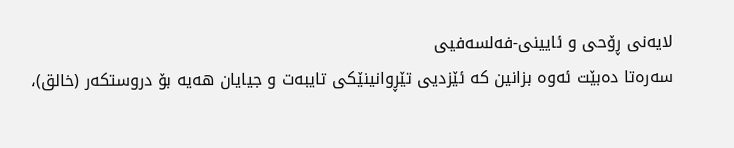لایەنی ڕۆحی و ئایینی-فەلسەفیی
سەرەتا دەبێت ئەوە بزانین کە ئێزدیی تێڕوانینێکی تایبەت و جیایان هەیە بۆ دروستکەر (خالق)،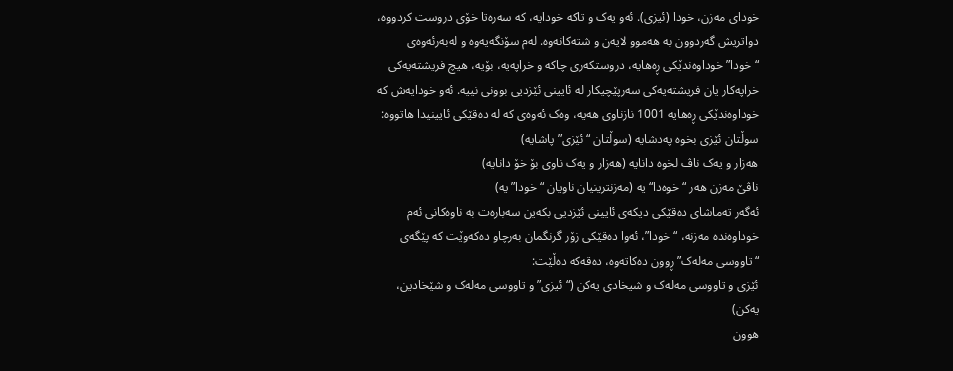خودای مەزن، خودا (ئیزی). ئەو یەک و تاکە خودایە، کە سەرەتا خۆی دروست کردووە، دواتریش گەردوون بە هەموو لایەن و شتەکانەوە. لەم سۆنگەیەوە و لەبەرئەوەی “خودا” خوداوەندێکی ڕەهایە، دروستکەری چاکە و خراپەیە، بۆیە، هیچ فریشتەیەکی خراپەکار یان فریشتەیەکی سەرپێچیکار لە ئایینی ئێزدیی بوونی نییە. ئەو خودایەش کە خوداوەندێکی ڕەهایە 1001 نازناوی هەیە، وەک ئەوەی کە لە دەقێکی ئایینیدا هاتووە:
سوڵتان ئێزی بخوە پەدشایە (سوڵتان “ئێزی” پاشایە)
هەزار و یەک ناڤ لخوە دانایە (هەزار و یەک ناوی بۆ خۆ دانایە)
ناڤێ مەزن هەر “خوەدا“یە (مەزنترینیان ناویان “خودا”یە)
ئەگەر تەماشای دەقێکی دیکەی ئایینی ئێزدیی بکەین سەبارەت بە ناوەکانی ئەم خوداوەندە مەزنە، “خودا”، ئەوا دەقێکی زۆر گرنگمان بەرچاو دەکەوێت کە پێگەی “تاووسی مەلەک” ڕوون دەکاتەوە، دەقەکە دەڵێت:
ئێزی و تاووسی مەلەک و شیخادی یەکن (“ئیزی” و تاووسی مەلەک و شێخادین، یەکن)
هوون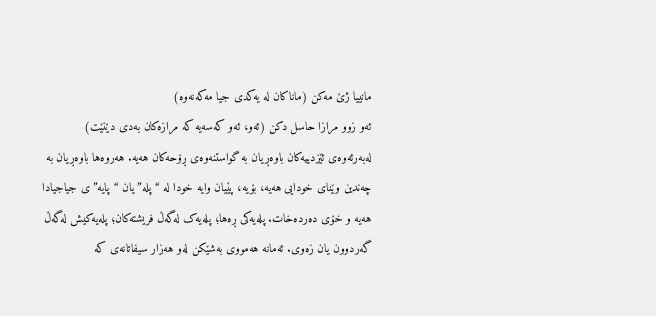مانییا ژێ مەکن (ماناکان لە یەکدی جیا مەکەنەوە)
ئەو زوو مرازا حاسل دکن (ئەو، ئەو کەسەیە کە مرازەکان بەدی دێنێت)
لەبەرئەوەی ئێزدییەکان باوەڕیان بە گواستنەوەی ڕۆحەکان هەیە. هەروەها باوەڕیان بە چەندین وێنای خودایی هەیە، بۆیە، پێیان وایە خودا لە “پلە” یان “پایە”ی جیاجیادا هەیە و خۆی دەردەخات. پلەیەکی ڕەها؛ پلەیەک لەگەڵ فریشتەکان؛ پلەیەکیش لەگەڵ گەردوون یان زەوی. ئەمانە هەمووی بەشێکن لەو هەزار سیفاتانەی کە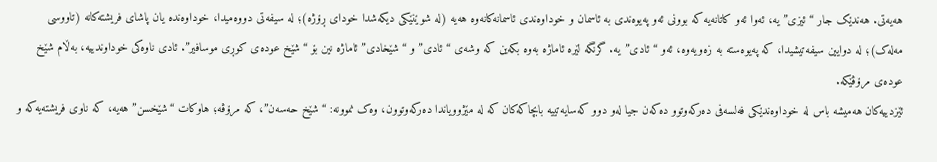هەیەتی. هەندێک جار “ئیزی”یە، ئەوا ئەو کاتانەیە کە بوونی ئەو پەیوەندی بە ئاسمان و خوداوەندی ئاسمانەکانەوە هەیە (لە شوێنێکی دیکەشدا خودای ڕۆژە)؛ لە سیفەتی دووەمیدا، خوداوەندە یان پاشای فریشتەکانە (تاووسی مەلەک)؛ لە دوایین سیفەتیشیدا، کە پەیوەستە بە زەویەوە، ئەو “ئادی”یە. گرنگە لێرە ئاماژە بەوە بکەین کە وشەی “ئادی” و “شێخادی” ئاماژە نین بۆ “شێخ عودەی کوڕی موسافیر”. ئادی ناوەکی خوداوندییە، بەڵام شێخ عودەی مرۆڤێکە.
ئێزدییەکان هەمیشە باس لە خوداوەندێکی فەلسەفی دەرکەوتوو دەکەن جیا لەو دوو کەسایەتییە بابچاکەکان کە لە مێژوویاندا دەرکەوتوون، وەک نموونە: “شێخ حەسەن”، کە مرۆڤە؛ هاوکات “شێخسن” هەیە، کە ناوی فریشتەیەکە و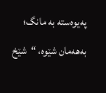پەیوەستە بە مانگ؛ بەهەمان شێوە، “شێخ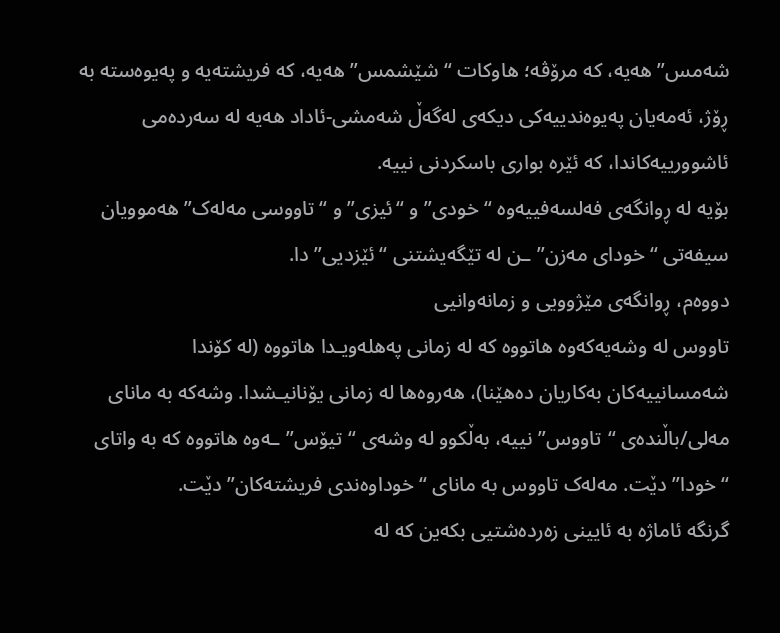شەمس” هەیە، کە مرۆڤە؛ هاوکات “شێشمس” هەیە، کە فریشتەیە و پەیوەستە بە ڕۆژ، ئەمەیان پەیوەندییەکی دیکەی لەگەڵ شەمشی-ئاداد هەیە لە سەردەمی ئاشوورییەکاندا، کە ئێرە بواری باسکردنی نییە.
بۆیە لە ڕوانگەی فەلسەفییەوە “خودی” و “ئیزی” و “تاووسی مەلەک” هەموویان سیفەتی “خودای مەزن”ـن لە تێگەیشتنی “ئێزدیی”دا.
دووەم، ڕوانگەی مێژوویی و زمانەوانیی
تاووس لە وشەیەکەوە هاتووە کە لە زمانی پەهلەویـدا هاتووە (لە کۆندا شەمسانییەکان بەکاریان دەهێنا)، هەروەها لە زمانی یۆنانیـشدا. وشەکە بە مانای مەلی/باڵندەی “تاووس” نییە، بەڵکوو لە وشەی “تیۆس”ـەوە هاتووە کە بە واتای “خودا” دێت. مەلەک تاووس بە مانای “خوداوەندی فریشتەکان” دێت.
گرنگە ئاماژە بە ئایینی زەردەشتیی بکەین کە لە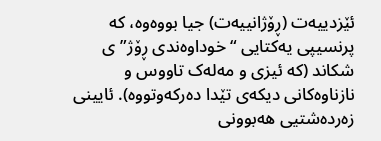ئێزدییەت (ڕۆژانییەت) جیا بووەوە، کە پرنسیپی یەکتایی “خوداوەندی ڕۆژ”ی شکاند (کە ئیزی و مەلەک تاووس و نازناوەکانی دیکەی تێدا دەرکەوتووە). ئایینی زەردەشتیی هەبوونی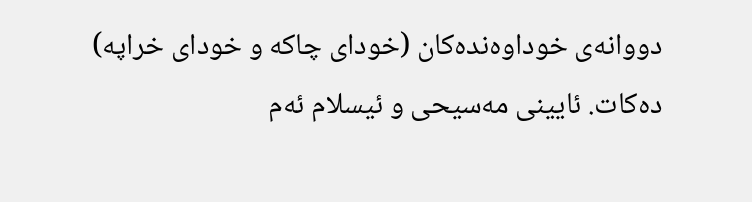دووانەی خوداوەندەکان (خودای چاکە و خودای خراپە) دەکات. ئایینی مەسیحی و ئیسلام ئەم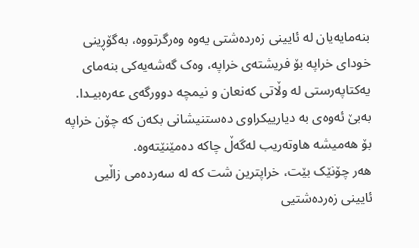بنەمایەیان لە ئایینی زەردەشتی یەوە وەرگرتووە، بەگۆڕینی خودای خراپە بۆ فریشتەی خراپە، وەک گەشەیەکی بنەمای یەکتاپەرستی لە وڵاتی کەنعان و نیمچە دوورگەی عەرەبیـدا. بەبێ ئەوەی بە دیارییکراوی دەستنیشانی بکەن کە چۆن خراپە بۆ هەمیشە هاوتەریب لەگەڵ چاکە دەمێنێتەوە.
هەر چۆنێک بێت، خراپترین شت کە لە سەردەمی زاڵیی ئایینی زەردەشتیی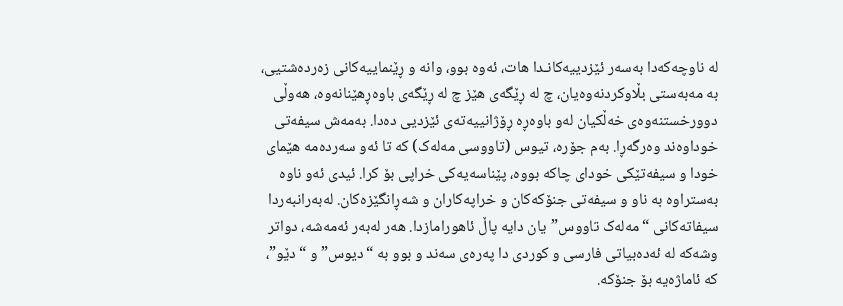لە ناوچەکەدا بەسەر ئێزدییەکانـدا هات، ئەوە بوو، وانە و ڕێنماییەکانی زەردەشتیی، بە مەبەستی بڵاوکردنەوەیان، چ لە ڕێگەی هێز چ لە ڕێگەی باوەڕهێنانەوە، هەوڵی دوورخستنەوەی خەڵکیان لەو باوەڕە ڕۆژانییەتەی ئێزدیی دەدا. بەمەش سیفەتی خوداوەند وەرگەڕا. بەم جۆرە، تیوس (تاووسی مەلەک) کە تا ئەو سەردەمە هێمای خودا و سیفەتێکی خودای چاکە بووە، پێناسەیەکی خراپی بۆ کرا. ئیدی ئەو ناوە بەستراوە بە ناو و سیفەتی جنۆکەکان و خراپەکاران و شەڕانگێزەکان. لەبەرانبەردا سیفاتەکانی “مەلەک تاووس”یان دایە پاڵ ئاهورامازدا. هەر لەبەر ئەمەشە، دواتر وشەکە لە ئەدەبیاتی فارسی و کوردی دا پەرەی سەند و بوو بە “دیوس” و “دێو”، کە ئاماژەیە بۆ جنۆکە.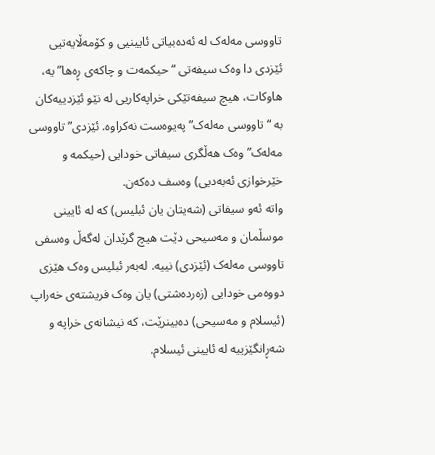تاووسی مەلەک لە ئەدەبیاتی ئایینیی و کۆمەڵایەتیی ئێزدی دا وەک سیفەتی “حیکمەت و چاکەی ڕەها”یە، هاوکات، هیچ سیفەتێکی خراپەکاریی لە نێو ئێزدییەکان بە “تاووسی مەلەک” پەیوەست نەکراوە. ئێزدی”تاووسی مەلەک” وەک هەڵگری سیفاتی خودایی (حیکمە و خێرخوازی ئەبەدیی) وەسف دەکەن.
واتە ئەو سیفاتی (شەیتان یان ئبلیس) کە لە ئایینی موسڵمان و مەسیحی دێت هیچ گرێدان لەگەڵ وەسفی تاووسی مەلەک (ئێزدی) نییە. لەبەر ئبلیس وەک هێزی دووەمی خودایی (زەردەشتی) یان وەک فریشتەی خەراپ (ئیسلام و مەسیحی) دەبینرێت، کە نیشانەی خراپە و شەڕانگێزییە لە ئایینی ئیسلام.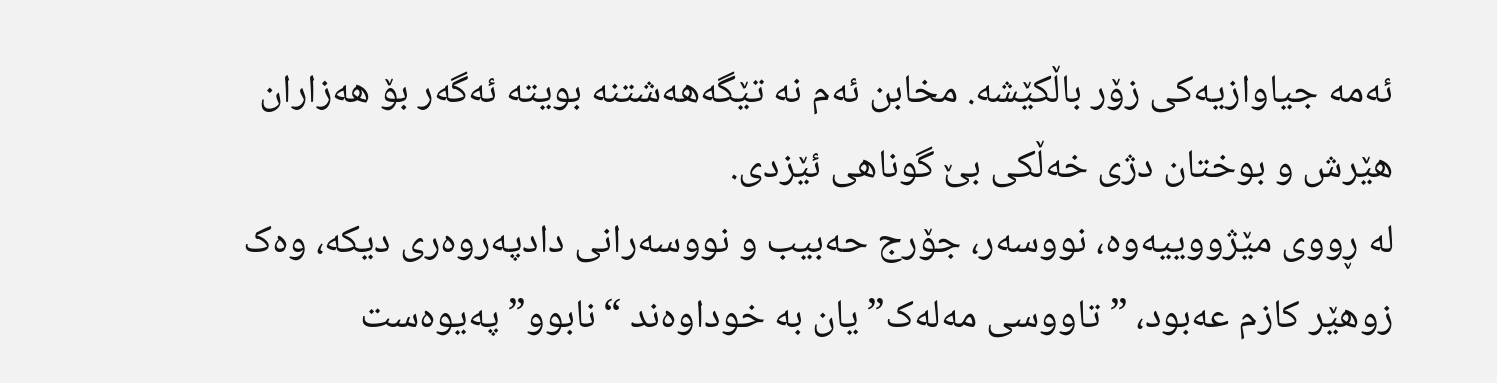ئەمە جیاوازیەکی زۆر باڵکێشە. مخابن ئەم نە تێگەهەشتنە بویتە ئەگەر بۆ هەزاران هێرش و بوختان دژی خەڵکی بێ گوناهی ئێزدی.
لە ڕووی مێژووییەوە، نووسەر، جۆرج حەبیب و نووسەرانی دادپەروەری دیکە، وەک زوهێر کازم عەبود، ” تاووسی مەلەک”یان بە خوداوەند “نابوو” پەیوەست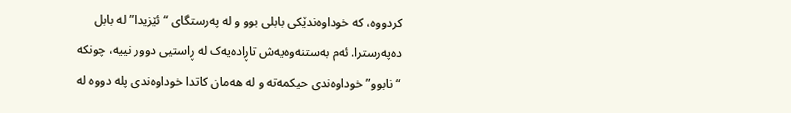کردووە، کە خوداوەندێکی بابلی بوو و لە پەرستگای “ئێزیدا” لە بابل دەپەرسترا. ئەم بەستنەوەیەش تاڕادەیەک لە ڕاستیی دوور نییە، چونکە “نابوو” خوداوەندی حیکمەتە و لە هەمان کاتدا خوداوەندی پلە دووە لە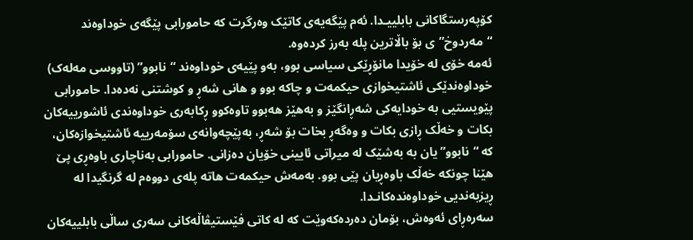کۆپەرستگاکانی بابلییـدا. ئەم پێگەیەی کاتێک وەرگرت کە حامورابی پێگەی خوداوەند “مەردوخ”ی بۆ باڵاترین پلە بەرز کردەوە.
ئەمە خۆی لە خۆیدا مانۆڕێکی سیاسی بوو، بەو پێیەی خوداوەند “نابوو” (تاووسی مەلەک) خوداوەندێکی ئاشتیخوازی حیکمەت و چاکە بوو و هانی شەڕ و کوشتنی نەدەدا. حامورابی پێویستیی بە خودایەکی شەڕانگێز و بەهێز هەبوو تاوەکوو ڕکابەری خوداوەندی ئاشورییەکان بکات و خەڵک ڕازی بکات و وەگەڕ بخات بۆ شەڕ، بەپێچەوانەی سۆمەرییە ئاشتیخوازەکان، کە “نابوو”یان بە بەشێک لە میراتی ئایینی خۆیان دەزانی. حامورابی بەناچاری باوەڕی پێ هێنا چونکە خەڵک باوەڕیان پێی بوو. بەمەش حیکمەت هاتە پلەی دووەم لە گرنگیدا لە ڕیزبەندیی خوداوەندەکانـدا.
سەرەڕای ئەوەش، بۆمان دەردەکەوێت کە لە کاتی فێستیڤاڵەکانی سەری ساڵی بابلییەکان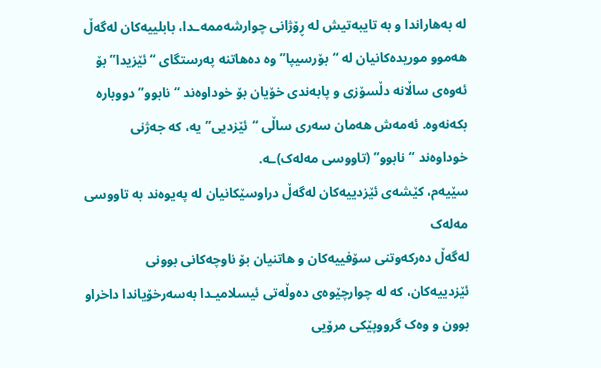لە بەهاراندا و بە تایبەتیش لە ڕۆژانی چوارشەممەـدا، بابلییەکان لەگەڵ هەموو موریدەکانیان لە “بۆرسیپا”وە دەهاتنە پەرستگای “ئێزیدا” بۆ ئەوەی ساڵانە دڵسۆزی و پابەندی خۆیان بۆ خوداوەند “نابوو” دووبارە بکەنەوە. ئەمەش هەمان سەری ساڵی “ئێزدیی”یە، کە جەژنی خوداوەند “نابوو” (تاووسی مەلەک)ـە.
سێیەم، کێشەی ئێزدییەکان لەگەڵ دراوسێکانیان لە پەیوەند بە تاووسی مەلەک
لەگەڵ دەرکەوتنی سۆفییەکان و هاتنیان بۆ ناوچەکانی بوونی ئێزدییەکان، کە لە چوارچێوەی دەوڵەتی ئیسلامیـدا بەسەرخۆیاندا داخراو بوون و وەک گرووپێکی مرۆیی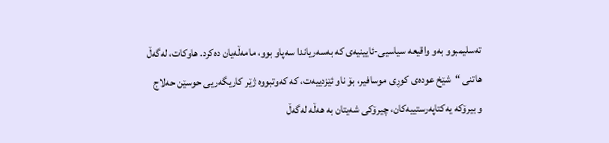تەسلیمبوو بەو واقیعە سیاسیی-ئایینیەی کە بەسەریاندا سەپاو بوو، مامەڵەیان دەکرد. هاوکات، لەگەڵ هاتنی “شێخ عودەی کوڕی موسافیر، بۆ ناو ئێزدییەت، کە کەوتبووە ژێر کاریگەریی حوسێن حەلاج و بیرۆکە یەکتاپەرستییەکان، چیرۆکی شەیتان بە هەڵە لەگەڵ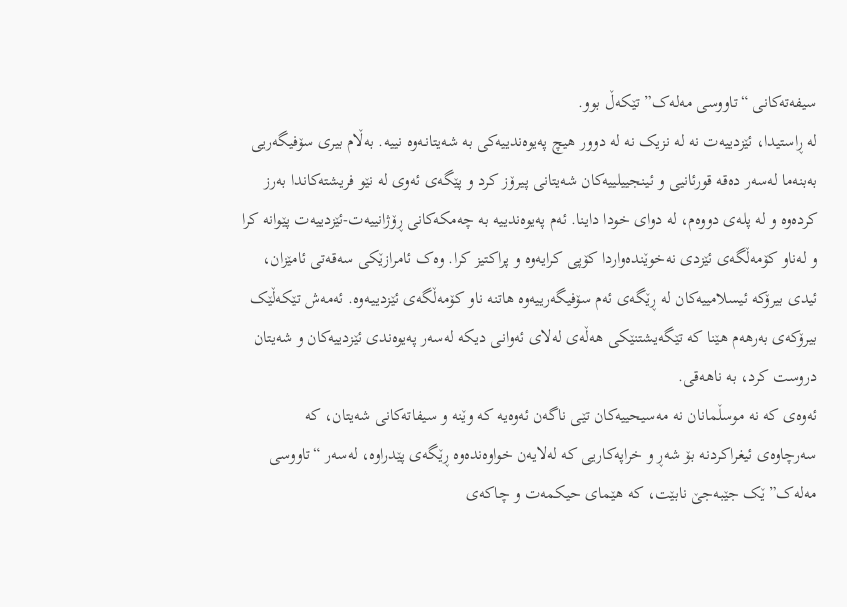سیفەتەکانی “تاووسی مەلەک” تێکەڵ بوو.
لە ڕاستیدا، ئێزدییەت نە لە نزیک نە لە دوور هیچ پەیوەندییەکی بە شەیتانـەوە نییە. بەڵام بیری سۆفیگەریی بەبنەما لەسەر دەقە قورئانیی و ئینجییلییەکان شەیتانی پیرۆز کرد و پێگەی ئەوی لە نێو فریشتەکاندا بەرز کردەوە و لە پلەی دووەم، لە دوای خودا داینا. ئەم پەیوەندییە بە چەمکەکانی ڕۆژانییەت-ئێزدییەت پێوانە کرا و لەناو کۆمەڵگەی ئێزدی نەخوێندەواردا کۆپی کرایەوە و پراکتیز کرا. وەک ئامرازێکی سەقەتی ئامێزان، ئیدی بیرۆکە ئیسلامییەکان لە ڕێگەی ئەم سۆفیگەرییەوە هاتنە ناو کۆمەڵگەی ئێزدییـەوە. ئەمەش تێکەڵێک بیرۆکەی بەرهەم هێنا کە تێگەیشتنێکی هەڵەی لەلای ئەوانی دیکە لەسەر پەیوەندی ئێزدییەکان و شەیتان دروست کرد، بە ناهەقی.
ئەوەی کە نە موسڵمانان نە مەسیحییەکان تێی ناگەن ئەوەیە کە وێنە و سیفاتەکانی شەیتان، کە سەرچاوەی ئیغراکردنە بۆ شەڕ و خراپەکاریی کە لەلایەن خواوەندەوە ڕێگەی پێدراوە، لەسەر “تاووسی مەلەک”ێک جێبەجێ نابێت، کە هێمای حیکمەت و چاکەی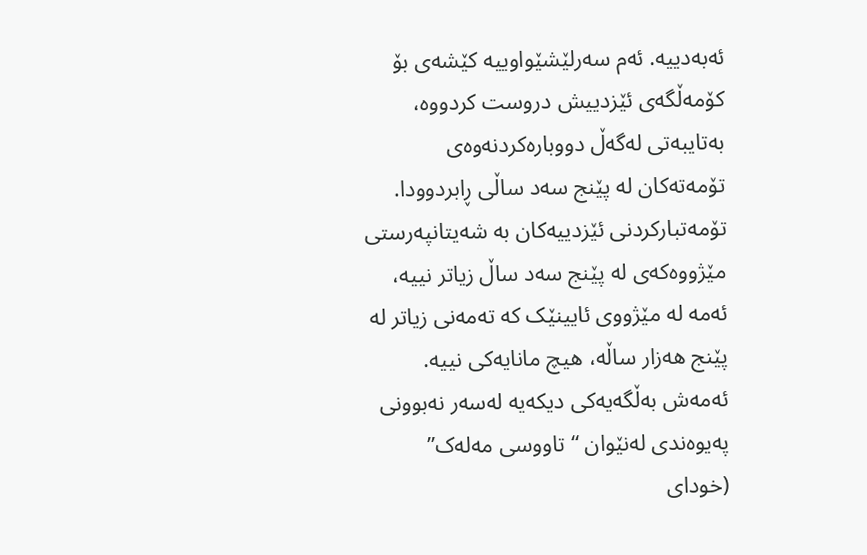ئەبەدییە. ئەم سەرلێشێواوییە کێشەی بۆ کۆمەڵگەی ئێزدییش دروست کردووە، بەتایبەتی لەگەڵ دووبارەکردنەوەی تۆمەتەکان لە پێنج سەد ساڵی ڕابردوودا.
تۆمەتبارکردنی ئێزدییەکان بە شەیتانپەرستی مێژووەکەی لە پێنج سەد ساڵ زیاتر نییە، ئەمە لە مێژووی ئایینێک کە تەمەنی زیاتر لە پێنج هەزار ساڵە، هیچ مانایەکی نییە. ئەمەش بەڵگەیەکی دیکەیە لەسەر نەبوونی پەیوەندی لەنێوان “تاووسی مەلەک” (خودای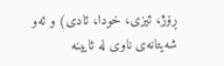ڕۆژ، ئیزی، خودا، ئادی) و ئەو شەیتانەی ناوی لە ئایینە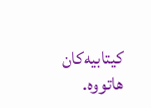کیتابیەکان هاتووە.